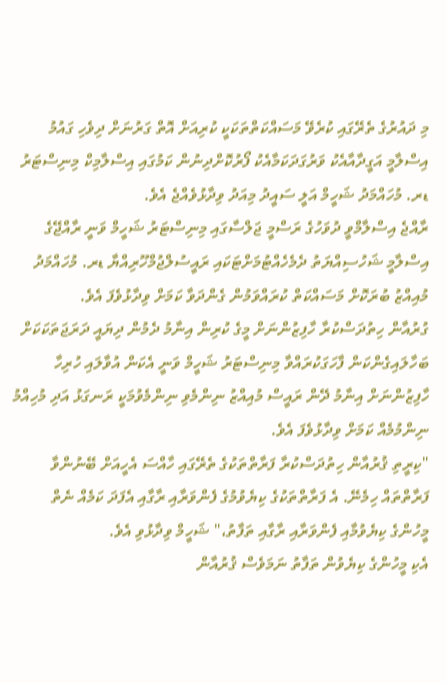މި ދައުރުގެ ތެރޭގައި ކުރެވޭ މަސައްކަތްތަކަކީ ކުރިއަށް އޮތް ގަރުނަށް ދިވެހި ގައުމު އިސްލާމީ އަގީދާއާއެކު ވަރުގަދަކަމާއެކު ފޯރުކޮށްދިނުން ކަމުގައި އިސްލާމިކް މިނިސްޓަރު ޑރ. މުހައްމަދު ޝަހީމް އަލީ ސައީދު މިއަދު ވިދާޅުވެއްޖެ އެވެ.
ރާއްޖެ އިސްލާމްވީ ދުވަހުގެ ރަސްމީ ޖަލްސާގައި މިނިސްޓަރު ޝަހީމް ވަނީ ރާއްޖޭގެ އިސްލާމީ ޝަހުސިއްޔަތު ދެމެހެއްޓުމަށްޓަކައި ރައީސުލްޖުމްހޫރިއްޔާ ޑރ. މުހައްމަދު މުއިއްޒު ބުރަކޮށް މަސައްކަތް ކުރައްވަމުން ގެންދަވާ ކަމަށް ވިދާޅުވެފަ އެވެ.
ގުރުއާން ހިތުދަސްކުރާ ހާފިޒުންނަށް މީގެ ކުރިން އިނާމު ދެމުން ދިޔައީ ދަރަޖަތަކަކަށް ބަހާލައިގެންކަން ފާހަގަކުރައްވާ މިނިސްޓަރު ޝަހީމް ވަނީ އެކަން އުވާލައި ހުރިހާ ހާފިޒުންނަށް އިނާމު ދޭން ރައީސް މުއިއްޒު ނިންމެވި ނިންމެވުމަކީ ރަނގަޅު އަދި މުހިއްމު ނިންމުމެއް ކަމަށް ވިދާޅުވެފަ އެވެ.
"ކިރީތި ޤުރުއާން ހިތުދަސްކުރާ ފަރާތްތަކުގެ ތެރޭގައި ހާއްސަ އެހީއަށް ބޭނުންވާ ފަރާތްތައް ހިމެނޭ. އެ ފަރާތްތަކުގެ ކިޔެވުމުގެ ފެންވަރާއި ރާގާއި އެފަދަ ކަމެއް ނެތް މީހުންގެ ކިޔެވުމާއި ފެންވަރާއި ރާގާއި ތަފާތު،" ޝަހީމް ވިދާޅުވި އެވެ.
އެކި މީހުންގެ ކިޔެވުން ތަފާތު ނަމަވެސް ޤުރުއާން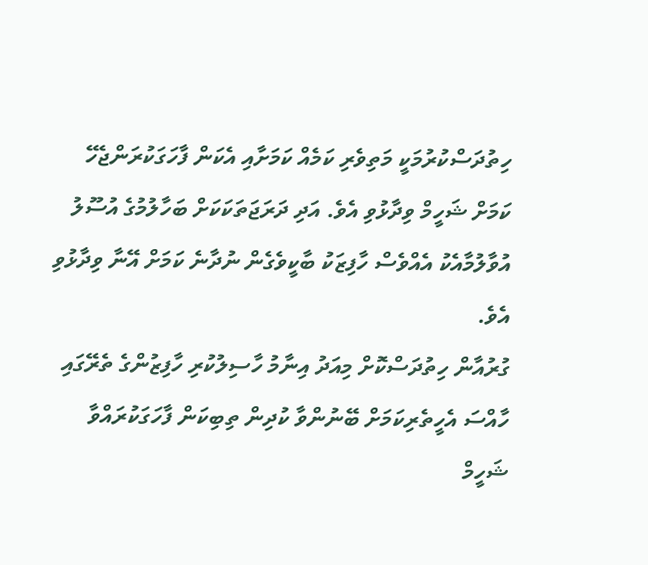ހިތުދަސްކުރުމަކީ މަތިވެރި ކަމެއް ކަމަށާއި އެކަން ފާހަގަކުރަންޖެހޭ ކަމަށް ޝަހީމް ވިދާޅުވި އެވެ. އަދި ދަރަޖަތަކަކަށް ބަހާލުމުގެ އުސޫލު އުވާލުމާއެކު އެއްވެސް ހާފިޒަކު ބާކީވެގެން ނުދާނެ ކަމަށް އޭނާ ވިދާޅުވި އެވެ.
ގުރުއާން ހިތުދަސްކޮށް މިއަދު އިނާމު ހާސިލުކުރި ހާފިޒުންގެ ތެރޭގައި ހާއްސަ އެހީތެރިކަމަށް ބޭނުންވާ ކުދިން ތިބިކަން ފާހަގަކުރައްވާ ޝަހީމް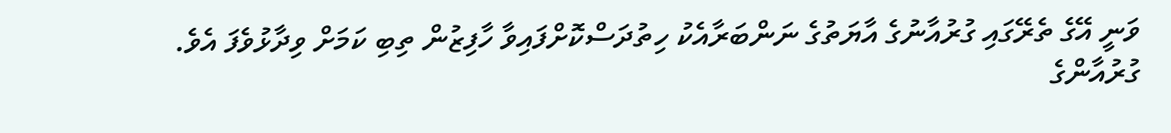ވަނީ އޭގެ ތެރޭގައި ގުރުއާނުގެ އާޔަތުގެ ނަންބަރާއެކު ހިތުދަސްކޮށްފައިވާ ހާފިޒުން ތިބި ކަމަށް ވިދާޅުވެފަ އެވެ.
ގުރުއާންގެ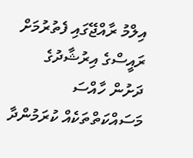އިލްމު ރާއްޖޭގައި ފެތުރުމަށް ރައީސްގެ އިރުޝާދުގެ ދަށުން ހާއްސަ މަސައްކަތްތަކެއް ކުރަމުންދާ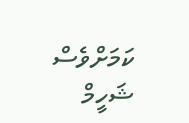ކަމަށްވެސް ޝަހީމް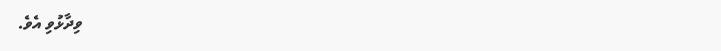ވިދާޅުވި އެވެ.